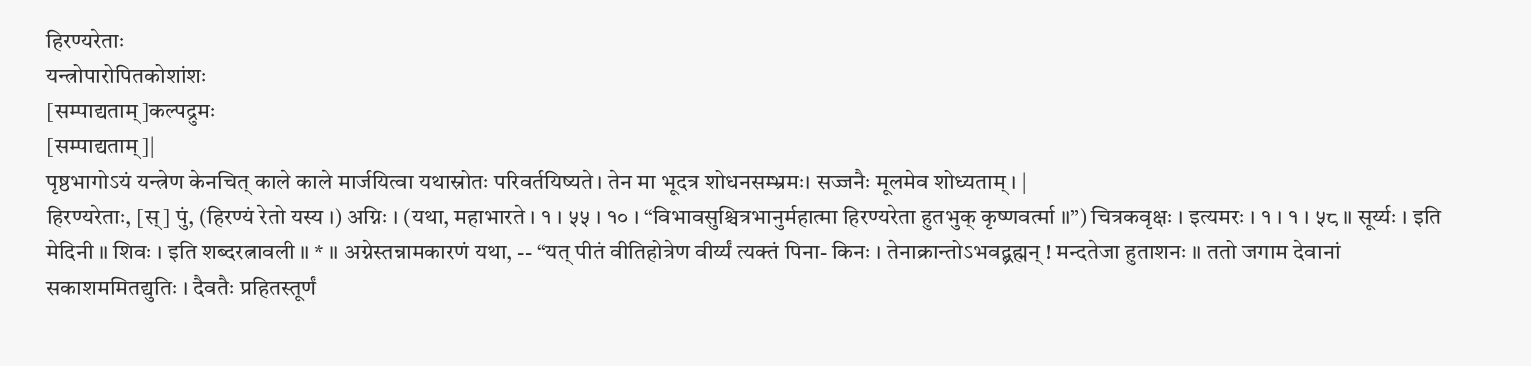हिरण्यरेताः
यन्त्रोपारोपितकोशांशः
[सम्पाद्यताम्]कल्पद्रुमः
[सम्पाद्यताम्]|
पृष्ठभागोऽयं यन्त्रेण केनचित् काले काले मार्जयित्वा यथास्रोतः परिवर्तयिष्यते। तेन मा भूदत्र शोधनसम्भ्रमः। सज्जनैः मूलमेव शोध्यताम्। |
हिरण्यरेताः, [स्] पुं, (हिरण्यं रेतो यस्य ।) अग्निः । (यथा, महाभारते । १ । ५५ । १० । “विभावसुश्चित्रभानुर्महात्मा हिरण्यरेता हुतभुक् कृष्णवर्त्मा ॥”) चित्रकवृक्षः । इत्यमरः । १ । १ । ५८ ॥ सूर्य्यः । इति मेदिनी ॥ शिवः । इति शब्दरत्नावली ॥ * ॥ अग्नेस्तन्नामकारणं यथा, -- “यत् पीतं वीतिहोत्रेण वीर्य्यं त्यक्तं पिना- किनः । तेनाक्रान्तोऽभवद्ब्रह्मन् ! मन्दतेजा हुताशनः ॥ ततो जगाम देवानां सकाशममितद्युतिः । दैवतैः प्रहितस्तूर्णं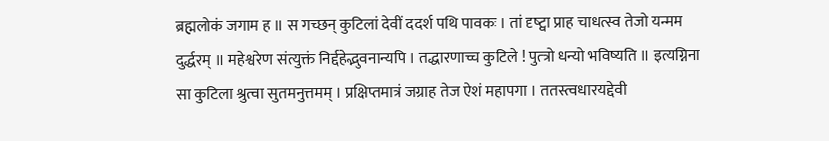ब्रह्मलोकं जगाम ह ॥ स गच्छन् कुटिलां देवीं ददर्श पथि पावकः । तां दृष्ट्वा प्राह चाधत्स्व तेजो यन्मम दुर्द्धरम् ॥ महेश्वरेण संत्युक्तं निर्द्दहेद्भुवनान्यपि । तद्धारणाच्च कुटिले ! पुत्त्रो धन्यो भविष्यति ॥ इत्यग्निना सा कुटिला श्रुत्वा सुतमनुत्तमम् । प्रक्षिप्तमात्रं जग्राह तेज ऐशं महापगा । ततस्त्वधारयद्देवी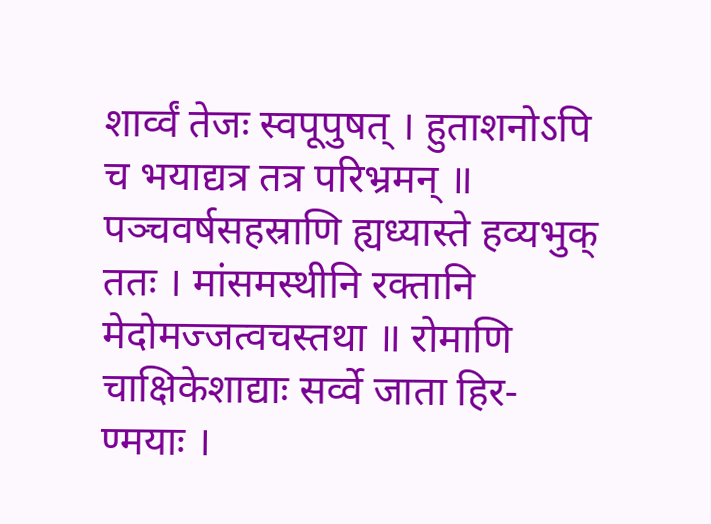शार्व्वं तेजः स्वपूपुषत् । हुताशनोऽपि च भयाद्यत्र तत्र परिभ्रमन् ॥ पञ्चवर्षसहस्राणि ह्यध्यास्ते हव्यभुक् ततः । मांसमस्थीनि रक्तानि मेदोमज्जत्वचस्तथा ॥ रोमाणि चाक्षिकेशाद्याः सर्व्वे जाता हिर- ण्मयाः ।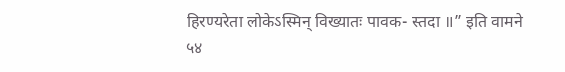हिरण्यरेता लोकेऽस्मिन् विख्यातः पावक- स्तदा ॥” इति वामने ५४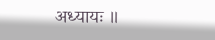अध्यायः ॥